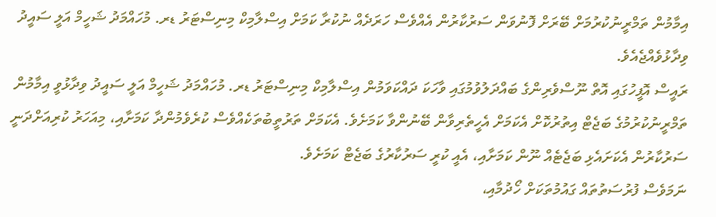އިމާމުން ތަމްރީނުކުރުމަށް ބޭރަށް ފޮނުވަން ސަރުކާރުން އެއްވެސް ހަރަދެއް ނުކުރާ ކަމަށް އިސްލާމިކް މިނިސްޓަރު ޑރ. މުހައްމަދު ޝަހީމް އަލީ ސައީދު ވިދާޅުވެއްޖެއެވެ.
ރައީސް އޮފީހުގައި އޮތް ނޫސްވެރިންގެ ބައްދަލުވުމުގައި ވާހަކަ ދައްކަވަމުން އިސްލާމިކް މިނިސްޓަރު ޑރ. މުހައްމަދު ޝަހީމް އަލީ ސައީދު ވިދާޅުވީ އިމާމުން ތަމްރީނުކުރުމުގެ ބަޖެޓް އިތުރުކޮށް އެކަމަށް އެހީތެރިވާން ބޭނުންވާ ކަމަށެވެ. އެކަމަށް ތަރުތީބުތަކެއްވެސް ކުރެވެމުންދާ ކަމަށާއި، މިއަހަރު ކުރިއަށްދަނީ ސަރުކާރުން އެކަށައެޅި ބަޖެޓެއް ނޫން ކަމަށާއި، އެއީ ކުރީ ސަރުކާރުގެ ބަޖެޓް ކަމަށެވެ.
ނަމަވެސް ފުރުސަތުތައް ގައުމުތަކަށް ހޯދުމާއި،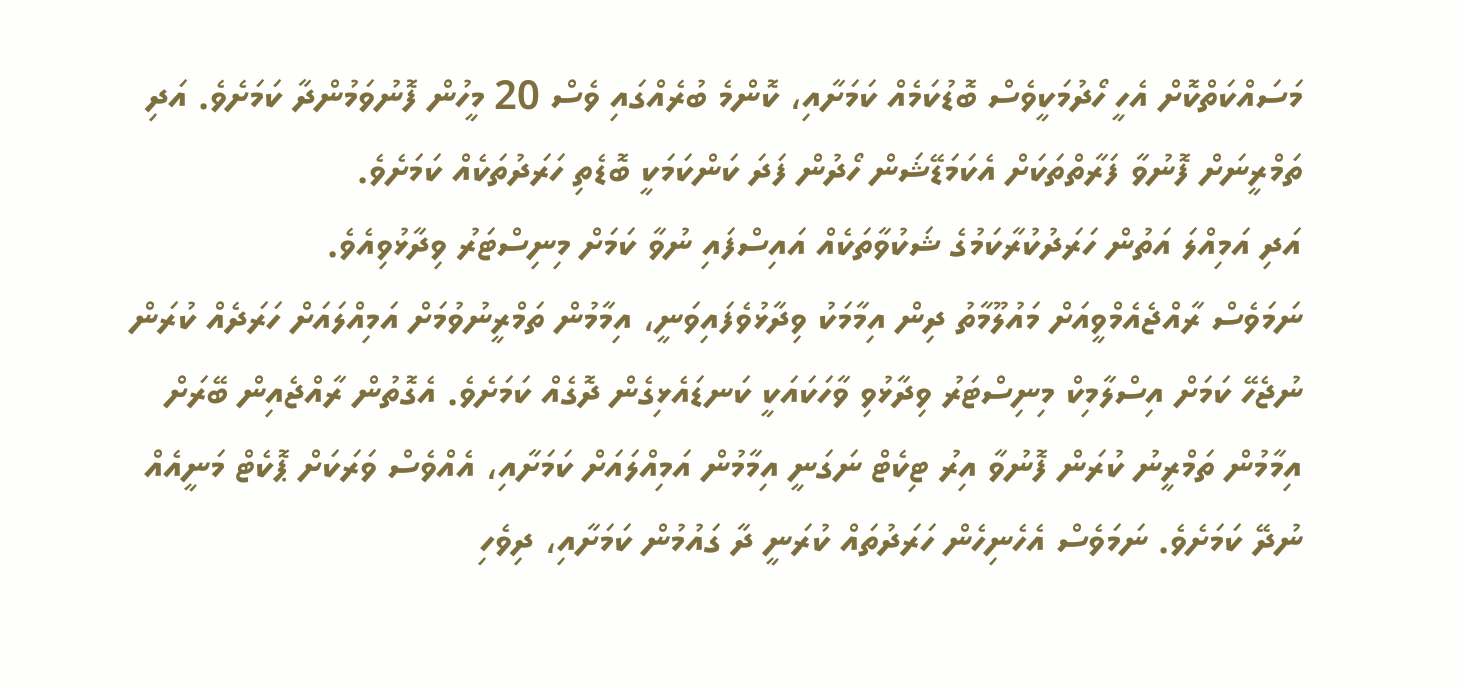މަސައްކަތްކޮށް އެހީ ހޯދުމަކީވެސް ބޮޑުކަމެއް ކަމަށާއި، ކޮންމެ ބުރެއްގައި ވެސް 20 މީހުން ފޮނުވަމުންދާ ކަމަށެވެ. އަދި ތަމްރީނަށް ފޮނުވާ ފަރާތްތަކަށް އެކަމަޑޭޝަން ހޯދުން ފަދަ ކަންކަމަކީ ބޮޑެތި ހަރަދުތަކެއް ކަމަށެވެ.
އަދި އަމިއްލަ އަތުން ހަރަދުކުރާކަމުގެ ޝަކުވާތަކެއް އައިސްފައި ނުވާ ކަމަށް މިނިސްޓަރު ވިދާޅުވިއެވެ.
ނަމަވެސް ރާއްޖެއެމްވީއަށް މައުލޫމާތު ދިން އިމާމަކު ވިދާޅުވެފައިވަނީ، އިމާމުން ތަމްރީނުވުމަށް އަމިއްލައަށް ހަރަދެއް ކުރަން ނުޖެހޭ ކަމަށް އިސްލާމިކް މިނިސްޓަރު ވިދާޅުވި ވާހަކައަކީ ކަނޑައެޅިގެން ދޮގެއް ކަމަށެވެ. އެގޮތުން ރާއްޖެއިން ބޭރަށް އިމާމުން ތަމްރީނު ކުރަން ފޮނުވާ އިރު ޓިކެޓް ނަގަނީ އިމާމުން އަމިއްލައަށް ކަމަށާއި، އެއްވެސް ވަރަކަށް ޕޮކެޓް މަނީއެއް ނުދޭ ކަމަށެވެ. ނަމަވެސް އެހެނިހެން ހަރަދުތައް ކުރަނީ ދާ ގައުމުން ކަމަށާއި، ދިވެހި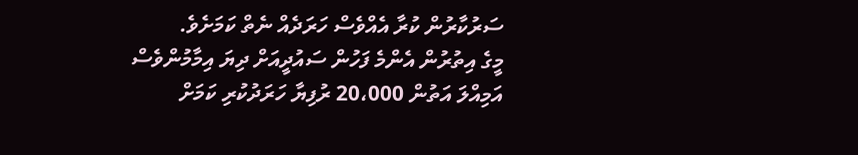ސަރުކާރުން ކުރާ އެއްވެސް ހަރަދެއް ނެތް ކަމަށެވެ.
މީގެ އިތުރުން އެންމެ ފަހުން ސައުދީއަށް ދިޔަ އިމާމުންވެސް އަމިއްލަ އަތުން 20،000 ރުފިޔާ ހަރަދުކުރި ކަމަށް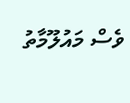ވެސް މައުލޫމާތު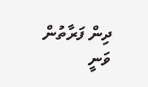ދިން ފަރާތުން ވަނީ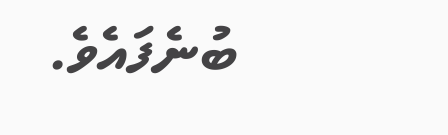ބުނެފައެވެ.